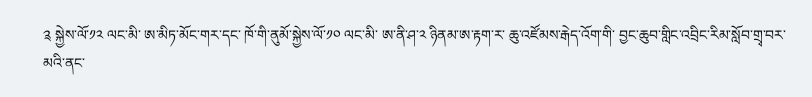༉ སྐྱེས་ལོ་༡༢ ལང་མི་ ཨ་མིཏ་མོང་གར་དང་ ཁོ་གི་ནུམོ་སྐྱེས་ལོ་༡༠ ལང་མི་ ཨ་ནི་ཤ་༢ ཉིནམ་ཨ་རྟག་ར་ ཆུ་འཛོམས་རྒེད་འོག་གི་ བྱང་ཆུབ་གླིང་འབྲིང་རིམ་སློབ་གྲྭ་བར་མའི་ནང་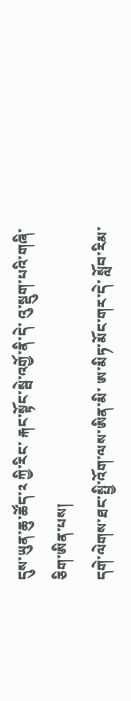དུས་ཡུན་ཆུ་ཚོད་༢ ཀྱི་རིང་ རྐང་སྟོང་སྦེ་འགྱོ་ནི་དེ་ འུ་སྡུག་པའི་གཞི་ཅིག་ཨིན་པས།
དགེ་ལེགས་ཐང་སྤྱི་འོག་ལས་ཨིན་མི་ ཨ་མིཏ་མོང་གར་དེ་ སློབ་རིམ་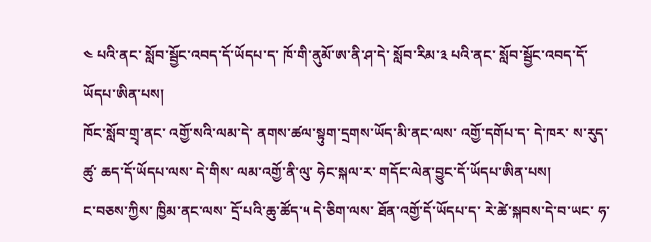༤ པའི་ནང་ སློབ་སྦྱོང་འབད་དོ་ཡོདཔ་ད་ ཁོ་གི་ནུམོ་ཨ་ནི་ཤ་དེ་ སློབ་རིམ་༣ པའི་ནང་ སློབ་སྦྱོང་འབད་དོ་ཡོདཔ་ཨིན་པས།
ཁོང་སློབ་གྲྭ་ནང་ འགྱོ་སའི་ལམ་དེ་ ནགས་ཚལ་སྟུག་དྲགས་ཡོད་མི་ནང་ལས་ འགྱོ་དགོཔ་ད་ དེ་ཁར་ ས་རུད་ཚུ་ ཆད་དོ་ཡོདཔ་ལས་ དེ་གིས་ ལམ་འགྱོ་ནི་ལུ་ ཧེང་སྐལ་ར་ གདོང་ལེན་བྱུང་དོ་ཡོདཔ་ཨིན་པས།
ང་བཅས་ཀྱིས་ ཁྱིམ་ནང་ལས་ དྲོ་པའི་ཆུ་ཚོད་༥ དེ་ཅིག་ལས་ ཐོན་འགྱོ་དོ་ཡོདཔ་ད་ རེ་ཚེ་སྐབས་དེ་བ་ཡང་ ཧ་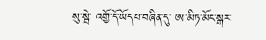སུ་སྦེ་ འགྱོ་དོ་ཡོདཔ་བཞིན་དུ་ ཨ་མིཏ་མོང་སྒར་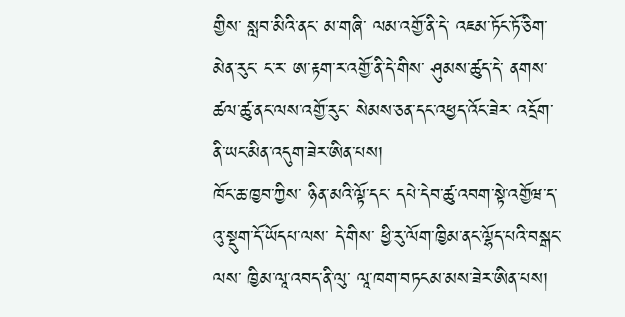གྱིས་ སླབ་མིའི་ནང་ མ་གཞི་ ལམ་འགྱོ་ནི་དེ་ འཇམ་ཏོང་ཏོ་ཅིག་མེན་རུང་ ང་ར་ ཨ་རྟག་ར་འགྱོ་ནི་དེ་གིས་ ཤུམས་ཚུད་དེ་ ནགས་ཚལ་ཚུ་ནང་ལས་འགྱོ་རུང་ སེམས་ཅན་དང་འཕྱད་འོང་ཟེར་ འདྲོག་ནི་ཡང་མིན་འདུག་ཟེར་ཨིན་པས།
ཁོང་ཆ་ཁྱབ་ཀྱིས་ ཉིན་མའི་ལྟོ་དང་ དཔེ་དེབ་ཚུ་འབག་སྟེ་འགྱོཝ་ད་ འུ་སྡུག་དོ་ཡོདཔ་ལས་ དེ་གིས་ ཕྱི་རུ་ལོག་ཁྱིམ་ནང་ལྷོད་པའི་བསྒང་ལས་ ཁྱིམ་ལཱ་འབད་ནི་ལུ་ ལཱ་ཁག་བཏངམ་མས་ཟེར་ཨིན་པས།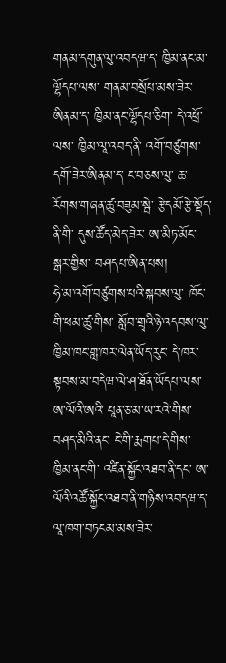གནམ་དགུན་ལུ་འབདཝ་ད་ ཁྱིམ་ནང་མ་ལྷོདཔ་ལས་ གནམ་བསྲོཔ་མས་ཟེར་ཨིནམ་ད་ ཁྱིམ་ནང་ལྷོདཔ་ཅིག་ དེ་འཕྲོ་ལས་ ཁྱིམ་ལཱ་འབད་ནི་ འགོ་བཙུགས་དགོ་ཟེར་ཨིནམ་ད་ ང་བཅས་ལུ་ ཆ་རོགས་གཞན་ཚུ་བཟུམ་སྦེ་ རྩེདམོ་རྩེ་སྡོད་ནི་གི་ དུས་ཚོད་མེད་ཟེར་ ཨ་མིཏ་མོང་སྒར་གྱིས་ བཤདཔ་ཨིན་པས།
ཧེ་མ་འགོ་བཙུགས་པའི་སྐབས་ལུ་ ཁོང་གི་ཕམ་ཚུ་གིས་ སློབ་གྲྭའི་ཉེ་འདབས་ལུ་ ཁྱིམ་ཁང་གླ་ཁར་ལེན་ཡོད་རུང་ དེ་ཁར་སྟབས་མ་བདེཝ་ལེ་ཤ་ཐོན་ཡོདཔ་ལས་ ཨ་ལོའི་ཨའི་ པཱན་ཅ་མ་ཡ་རའེ་གིས་ བཤད་མིའི་ནང་ ངེ་གི་རྨགཔ་དེ་གིས་ ཁྱིམ་ནང་གི་ འཛིན་སྐྱོང་འཐབ་ནི་དང་ ཨ་ལོའི་འཚོ་སྐྱོང་འཐབ་ནི་གཉིས་འབདཝ་ད་ ལཱ་ཁག་བཏངམ་མས་ཟེར་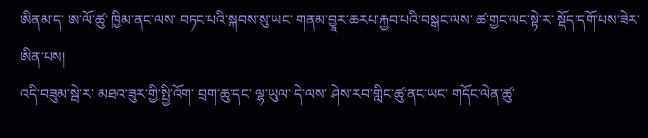ཨིནམ་ད་ ཨ་ལོ་ཚུ་ ཁྱིམ་ནང་ལས་ བཏང་པའི་སྐབས་སུ་ཡང་ གནམ་བྱཱར་ཆརཔ་རྐྱབ་པའི་བསྒང་ལས་ ཚ་གྱང་ལང་སྟེ་ར་ སྡོད་དགོ་པས་ཟེར་ཨིན་པས།
འདི་བཟུམ་སྦེ་ར་ མཐའ་ཟུར་གྱི་སྤྱི་འོག་ བྲག་ཆུ་དང་ ལྷ་ཡུལ་ དེ་ལས་ ཤེས་རབ་གླིང་ཚུ་ནང་ཡང་ གདོང་ལེན་ཚུ་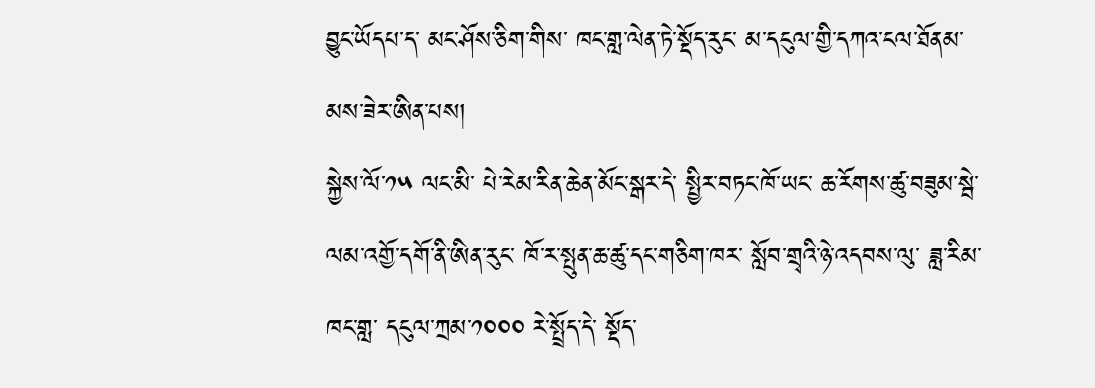བྱུང་ཡོདཔ་ད་ མང་ཤོས་ཅིག་གིས་ ཁང་གླ་ལེན་ཏེ་སྡོད་རུང་ མ་དངུལ་གྱི་དཀའ་ངལ་ཐོནམ་མས་ཟེར་ཨིན་པས།
སྐྱེས་ལོ་༡༥ ལང་མི་ པེ་རེམ་རིན་ཆེན་མོང་སྒར་དེ་ སྤྱིར་བཏང་ཁོ་ཡང་ ཆ་རོགས་ཚུ་བཟུམ་སྦེ་ ལམ་འགྱོ་དགོ་ནི་ཨིན་རུང་ ཁོ་ར་སྤུན་ཆ་ཚུ་དང་གཅིག་ཁར་ སློབ་གྲྭའི་ཉེ་འདབས་ལུ་ ཟླ་རིམ་ཁང་གླ་ དངུལ་ཀྲམ་༡༠༠༠ རེ་སྤྲོད་དེ་ སྡོད་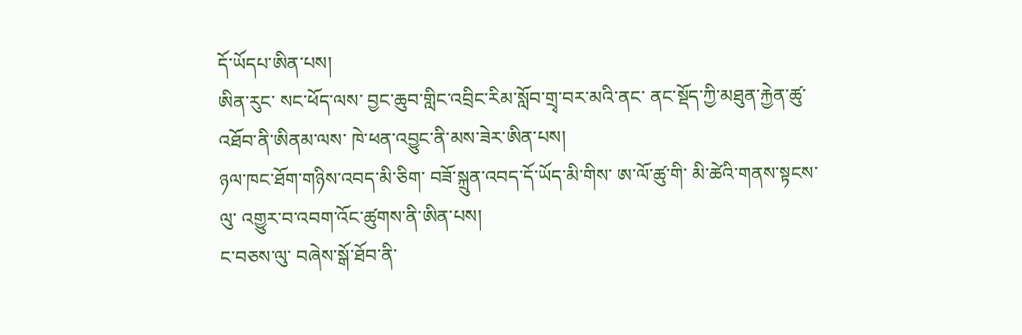དོ་ཡོདཔ་ཨིན་པས།
ཨིན་རུང་ སང་ཕོད་ལས་ བྱང་ཆུབ་གླིང་འབྲིང་རིམ་སློབ་གྲྭ་བར་མའི་ནང་ ནང་སྡོད་ཀྱི་མཐུན་རྐྱེན་ཚུ་ འཐོབ་ནི་ཨིནམ་ལས་ ཁེ་ཕན་འབྱུང་ནི་མས་ཟེར་ཨིན་པས།
ཉལ་ཁང་ཐོག་གཉིས་འབད་མི་ཅིག་ བཟོ་སྐྲུན་འབད་དོ་ཡོད་མི་གིས་ ཨ་ལོ་ཚུ་གི་ མི་ཚེའི་གནས་སྟངས་ལུ་ འགྱུར་བ་འབག་འོང་ཚུགས་ནི་ཨིན་པས།
ང་བཅས་ལུ་ བཞེས་སྒོ་ཐོབ་ནི་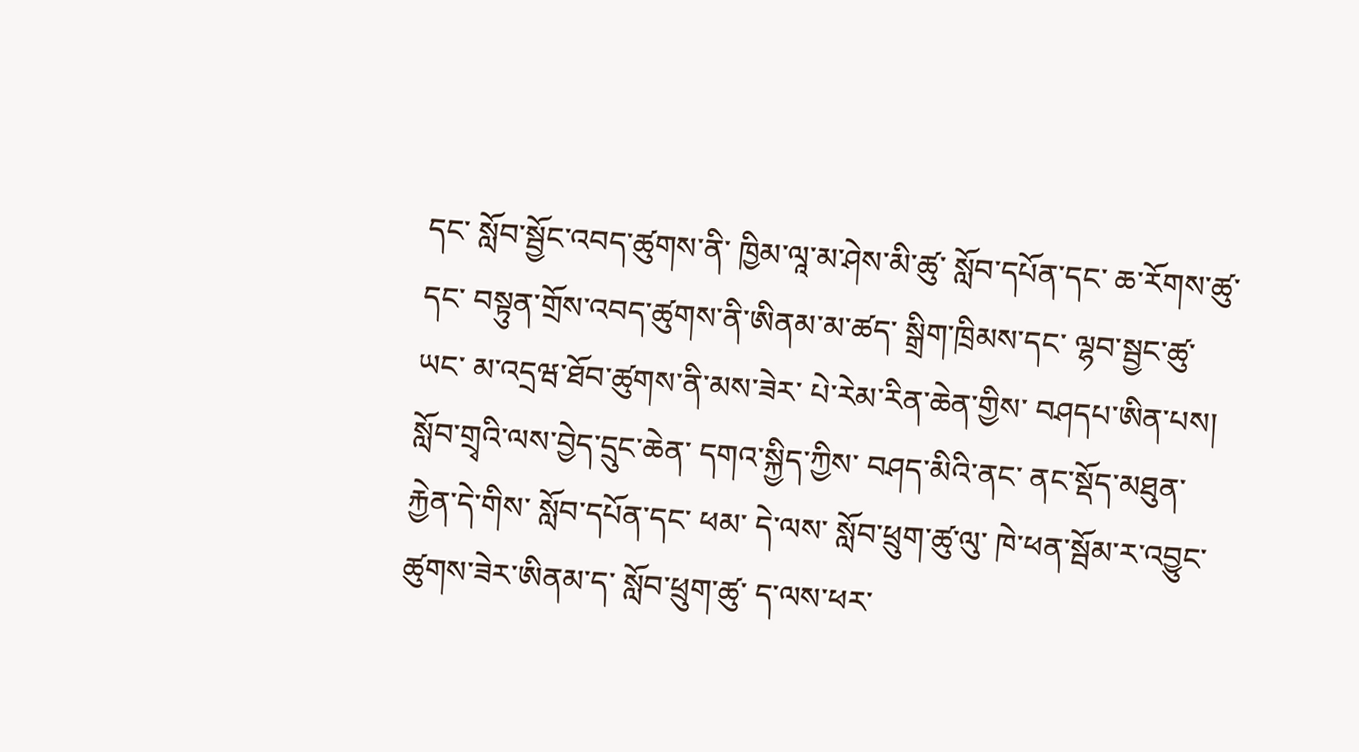དང་ སློབ་སྦྱོང་འབད་ཚུགས་ནི་ ཁྱིམ་ལཱ་མ་ཤེས་མི་ཚུ་ སློབ་དཔོན་དང་ ཆ་རོགས་ཚུ་དང་ བསྟུན་གྲོས་འབད་ཚུགས་ནི་ཨིནམ་མ་ཚད་ སྒྲིག་ཁྲིམས་དང་ ལྷབ་སྦྱང་ཚུ་ཡང་ མ་འདྲཝ་ཐོབ་ཚུགས་ནི་མས་ཟེར་ པེ་རེམ་རིན་ཆེན་གྱིས་ བཤདཔ་ཨིན་པས།
སློབ་གྲྭའི་ལས་བྱེད་དྲུང་ཆེན་ དགའ་སྐྱིད་ཀྱིས་ བཤད་མིའི་ནང་ ནང་སྡོད་མཐུན་རྐྱེན་དེ་གིས་ སློབ་དཔོན་དང་ ཕམ་ དེ་ལས་ སློབ་ཕྲུག་ཚུ་ལུ་ ཁེ་ཕན་སྦོམ་ར་འབྱུང་ཚུགས་ཟེར་ཨིནམ་ད་ སློབ་ཕྲུག་ཚུ་ ད་ལས་ཕར་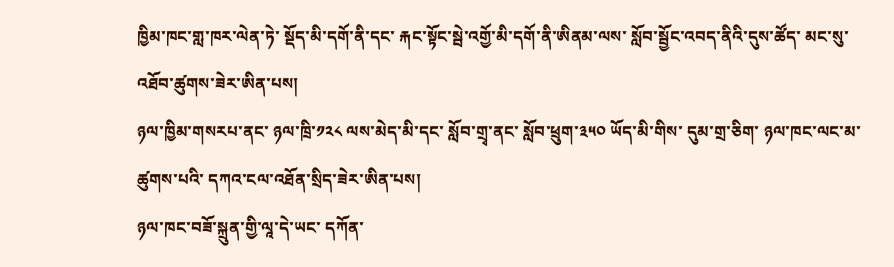ཁྱིམ་ཁང་གླ་ཁར་ལེན་ཏེ་ སྡོད་མི་དགོ་ནི་དང་ རྐང་སྟོང་སྦེ་འགྱོ་མི་དགོ་ནི་ཨིནམ་ལས་ སློབ་སྦྱོང་འབད་ནིའི་དུས་ཚོད་ མང་སུ་འཐོབ་ཚུགས་ཟེར་ཨིན་པས།
ཉལ་ཁྱིམ་གསརཔ་ནང་ ཉལ་ཁྲི་༡༢༨ ལས་མེད་མི་དང་ སློབ་གྲྭ་ནང་ སློབ་ཕྲུག་༣༥༠ ཡོད་མི་གིས་ དུམ་གྲ་ཅིག་ ཉལ་ཁང་ལང་མ་ཚུགས་པའི་ དཀའ་ངལ་འཐོན་སྲིད་ཟེར་ཨིན་པས།
ཉལ་ཁང་བཟོ་སྐྲུན་གྱི་ལཱ་དེ་ཡང་ དཀོན་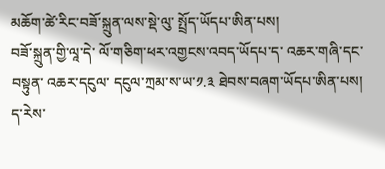མཆོག་ཚེ་རིང་བཟོ་སྐྲུན་ལས་སྡེ་ལུ་ སྤྲོད་ཡོདཔ་ཨིན་པས།
བཟོ་སྐྲུན་གྱི་ལཱ་དེ་ ལོ་གཅིག་ཕར་འགྱངས་འབད་ཡོདཔ་ད་ འཆར་གཞི་དང་བསྟུན་ འཆར་དངུལ་ དངུལ་ཀྲམ་ས་ཡ་༡.༣ ཐེབས་བཞག་ཡོདཔ་ཨིན་པས།
ད་རེས་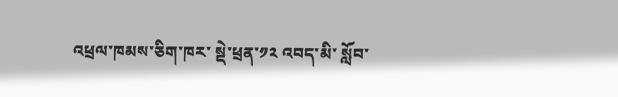འཕྲལ་ཁམས་ཅིག་ཁར་ སྡེ་ཕྲན་༡༢ འབད་མི་ སློབ་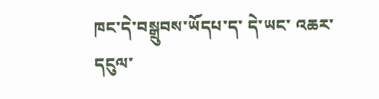ཁང་དེ་བསྒྲུབས་ཡོདཔ་ད་ དེ་ཡང་ འཆར་དངུལ་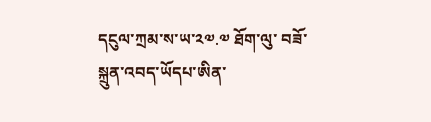དངུལ་ཀྲམ་ས་ཡ་༢༧.༧ ཐོག་ལུ་ བཟོ་སྐྲུན་འབད་ཡོདཔ་ཨིན་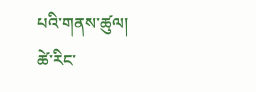པའི་གནས་ཚུལ།
ཚེ་རིང་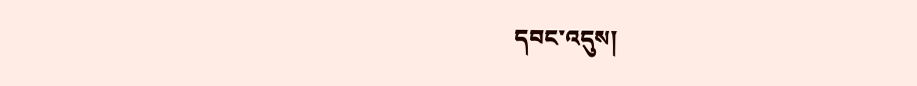དབང་འདུས།